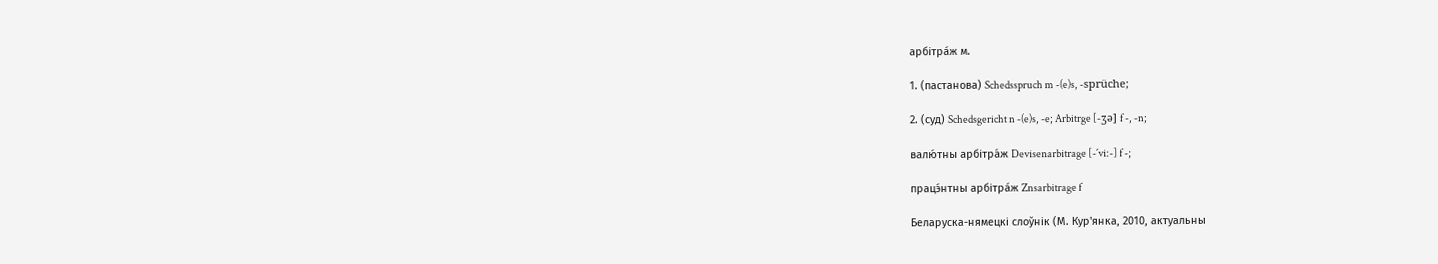арбітра́ж м.

1. (пастанова) Schedsspruch m -(e)s, -sprüche;

2. (суд) Schedsgericht n -(e)s, -e; Arbitrge [-ʒə] f -, -n;

валю́тны арбітра́ж Devisenarbitrage [-´vi:-] f -;

працэ́нтны арбітра́ж Znsarbitrage f

Беларуска-нямецкі слоўнік (М. Кур'янка, 2010, актуальны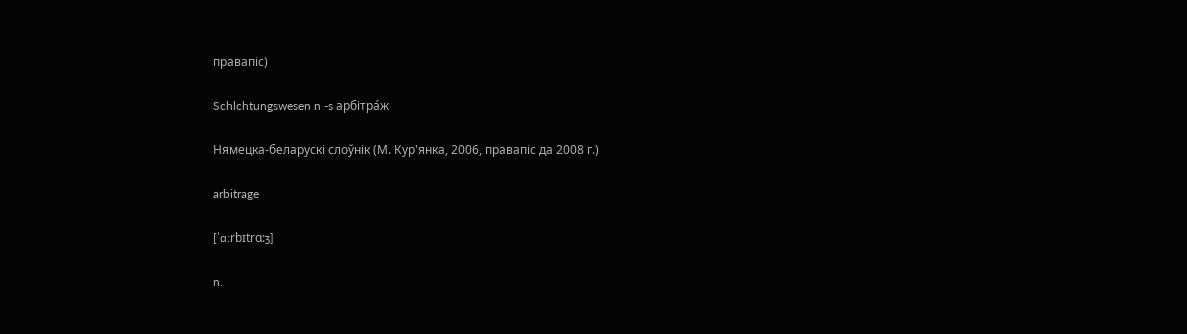правапіс)

Schlchtungswesen n -s арбітра́ж

Нямецка-беларускі слоўнік (М. Кур'янка, 2006, правапіс да 2008 г.)

arbitrage

[ˈɑ:rbɪtrɑ:ʒ]

n.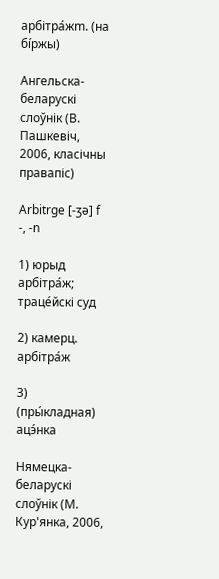арбітра́жm. (на бі́ржы)

Ангельска-беларускі слоўнік (В. Пашкевіч, 2006, класічны правапіс)

Arbitrge [-ʒə] f -, -n

1) юрыд арбітра́ж; траце́йскі суд

2) камерц. арбітра́ж

3) (пры́кладная) ацэ́нка

Нямецка-беларускі слоўнік (М. Кур'янка, 2006,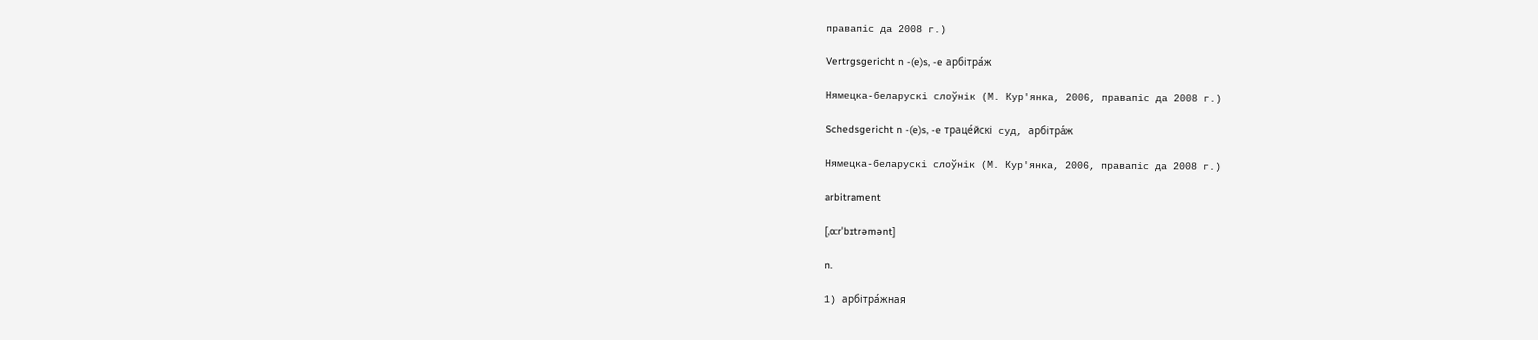правапіс да 2008 г.)

Vertrgsgericht n -(e)s, -e арбітра́ж

Нямецка-беларускі слоўнік (М. Кур'янка, 2006, правапіс да 2008 г.)

Schedsgericht n -(e)s, -e траце́йскі суд, арбітра́ж

Нямецка-беларускі слоўнік (М. Кур'янка, 2006, правапіс да 2008 г.)

arbitrament

[,ɑ:rˈbɪtrəmənt]

n.

1) арбітра́жная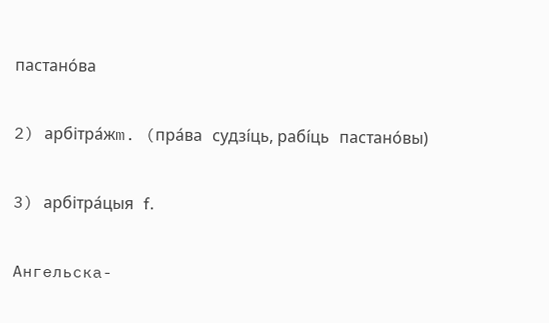пастано́ва

2) арбітра́жm. (пра́ва судзі́ць, рабі́ць пастано́вы)

3) арбітра́цыя f.

Ангельска-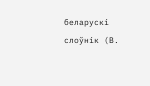беларускі слоўнік (В.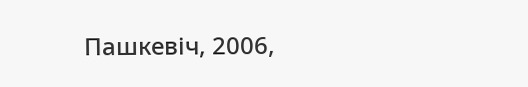Пашкевіч, 2006,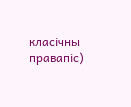класічны правапіс)